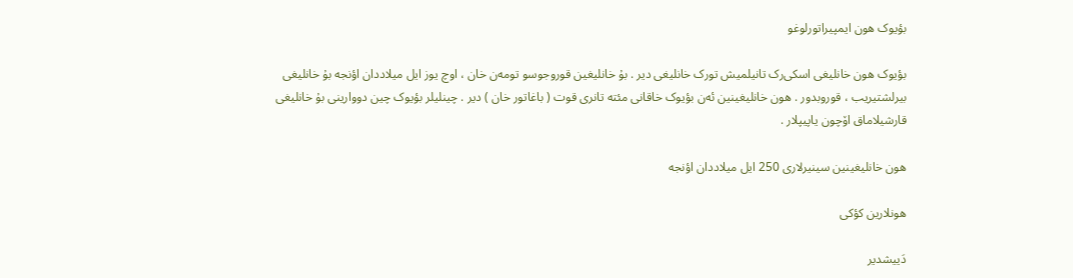بؤیوک هون ایمپیراتورلوغو

بؤیوک هون خانلیغی اسکی‌رک تانیلمیش تورک خانلیغی دیر . بۇ خانلیغین قوروجوسو تومه‌ن خان ، اوچ یوز ایل میلاددان اؤنجه بۇ خانلیغی بیرلشتیریب ، قوروبدور . هون خانلیغینین ئه‌ن بؤیوک خاقانی مئته تانری قوت ( باغاتور خان ) دیر . چینلیلر بؤیوک چین دووارینی بۇ خانلیغی قارشیلاماق اۆچون یاپیپلار .

هون خانلیغینین سینیرلاری 250 ایل میلاددان اؤنجه

هونلارین کؤکی

دَییشدیر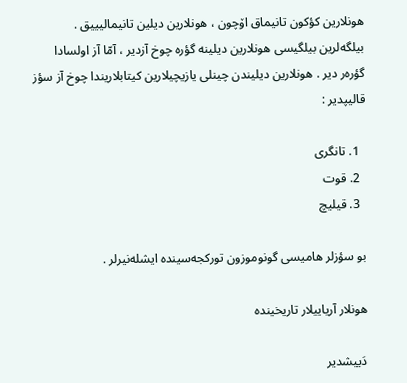هونلارین کؤکون تانیماق اۆچون ، هونلارین دیلین تانیمالیییق . بیلگه‌لرین بیلگیسی هونلارین دیلینه گؤره چوخ آزدیر ، آمّا آز اولسادا گؤره‌ر دیر . هونلارین دیلیندن چینلی یازیچیلارین کیتابلاریندا چوخ آز سؤز قالیپدیر :

  1. تانگری
  2. قوت
  3. قیلیچ

بو سؤزلر هامیسی گونوموزون تورکجه‌سینده ایشله‌نیرلر .

هونلار آریاییلار تاریخینده

دَییشدیر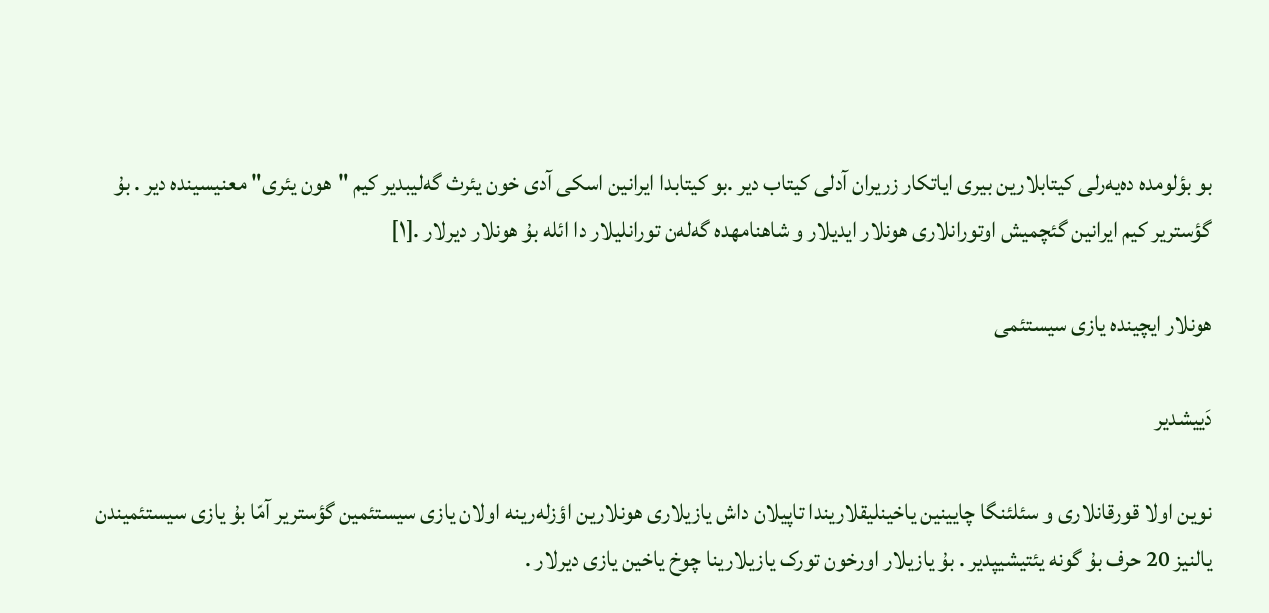بو بؤلومده ده‌یه‌رلی کیتابلارین بیری ایاتکار زریران آدلی کیتاب دیر .بو کیتابدا ایرانین اسکی آدی خون یئرث گه‌لیبدیر کیم "هون یئری" معنیسینده دیر . بۇ گؤستریر کیم ایرانین گئچمیش اوتورانلاری هونلار ایدیلار و شاهنامهده گه‌له‌ن تورانلیلار دا ائله بۇ هونلار دیرلار .[۱]

هونلار ایچینده یازی سیستئمی

دَییشدیر

نوین اولا قورقانلاری و سئلئنگا چایینین یاخینلیقلاریندا تاپیلان داش یازیلاری هونلارین اؤزله‌رینه اولان یازی سیستئمین گؤستریر آمّا بۇ یازی سیستئمیندن یالنیز 20 حرف بۇ گونه یئتیشیپدیر . بۇ یازیلار اورخون تورک یازیلارینا چوخ یاخین یازی دیرلار .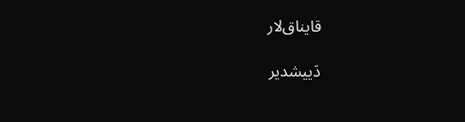قایناق‌لار

دَییشدیر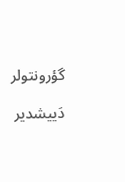گؤرونتولر

دَییشدیر